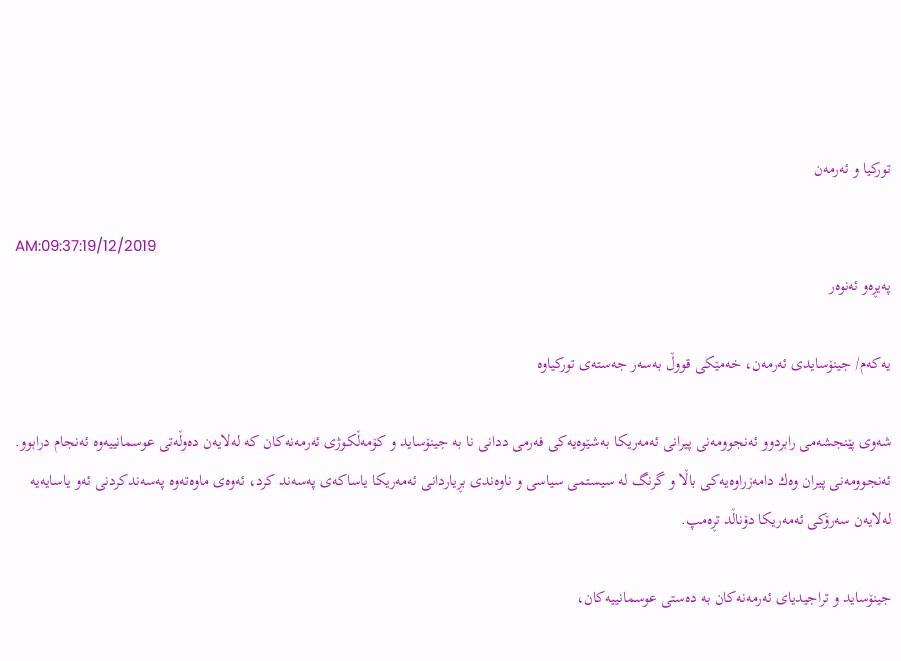توركیا و ئه‌رمه‌ن

AM:09:37:19/12/2019
په‌یڕه‌و ئه‌نوه‌ر

یه‌كه‌م/ جینۆسایدی ئه‌رمه‌ن، خه‌مێكی قووڵ به‌سه‌ر جه‌سته‌ی توركیاوه‌

شه‌وی پێنجشه‌می رابردوو ئه‌نجوومه‌نی پیرانی ئه‌مه‌ریكا به‌شێوه‌یه‌كی فه‌رمی ددانی نا به‌ جینۆساید و كۆمه‌ڵكوژی ئه‌رمه‌نه‌كان كه‌ له‌لایه‌ن ده‌وڵه‌تی عوسمانییه‌وه‌ ئه‌نجام درابوو. ئه‌نجوومه‌نی پیران وه‌ك دامه‌زراوه‌یه‌كی باڵا و گرنگ له‌ سیستمی سیاسی و ناوه‌ندی بڕیاردانی ئه‌مه‌ریكا یاساكه‌ی په‌سه‌ند كرد، ئه‌وه‌ی ماوه‌ته‌وه‌ په‌سه‌ندكردنی ئه‌و یاسایه‌یه‌ له‌لایه‌ن سه‌رۆكی ئه‌مه‌ریكا دۆناڵد تڕه‌مپ.

جینۆساید و تراجیدیای ئه‌رمه‌نه‌كان به‌ ده‌ستی عوسمانییه‌كان،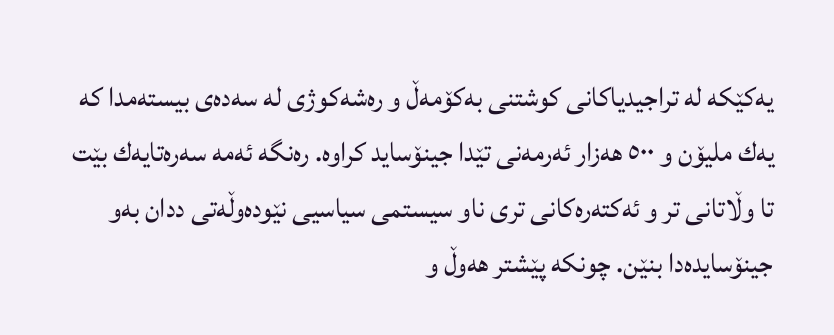یه‌كێكه‌ له‌ تراجیدیاكانی كوشتنی به‌كۆمه‌ڵ و ره‌شه‌كوژی له‌ سه‌ده‌ی بیسته‌مدا كه‌ یه‌ك ملیۆن و ٥٠٠ هه‌زار ئه‌رمه‌نی تێدا جینۆساید كراوه‌. ره‌نگه‌ ئه‌مه‌ سه‌ره‌تایه‌ك بێت تا وڵاتانی تر و ئه‌كته‌ره‌كانی تری ناو سیستمی سیاسیی نێوده‌وڵه‌تی ددان به‌و جینۆسایده‌دا بنێن. چونكه‌ پێشتر هه‌وڵ و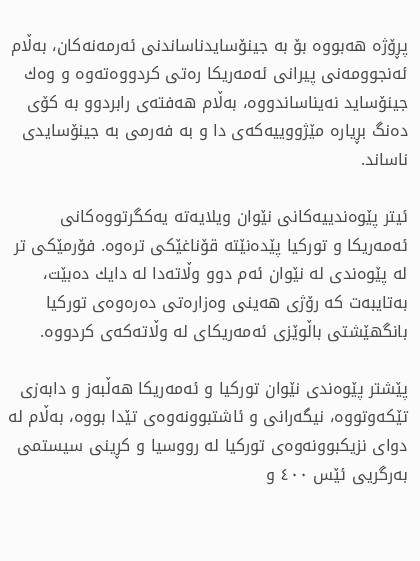پڕۆژه‌ هه‌بووه‌ بۆ به‌ جینۆسایدناساندنی ئه‌رمه‌نه‌كان، به‌ڵام ئه‌نجوومه‌نی پیرانی ئه‌مه‌ریكا ره‌تی كردووه‌ته‌وه‌ و وه‌ك جینۆساید نه‌یناساندووه‌، به‌ڵام هه‌فته‌ی رابردوو به‌ كۆی ده‌نگ بڕیاره‌ مێژووییه‌كه‌ی دا و به‌ فه‌رمی به‌ جینۆسایدی ناساند.

ئیتر پێوه‌ندییه‌كانی نێوان ویلایه‌ته‌ یه‌كگرتووه‌كانی ئه‌مه‌ریكا و توركیا پێده‌نێته‌ قۆناغێكی تره‌وه‌. فۆرمێكی تر له‌ پێوه‌ندی له‌ نێوان ئه‌م دوو وڵاته‌دا له‌ دایك ده‌بێت، به‌تایبه‌ت كه‌ رۆژی هه‌ینی وه‌زاره‌تی ده‌ره‌وه‌ی توركیا بانگهێشتی باڵوێزی ئه‌مه‌ریكای له‌ وڵاته‌كه‌ی كردووه‌.

پێشتر پێوه‌ندی نێوان توركیا و ئه‌مه‌ریكا هه‌ڵبه‌ز و دابه‌زی تێكه‌وتووه‌، نیگه‌رانی و ئاشتبوونه‌وه‌ی تێدا بووه‌، به‌ڵام له‌ دوای نزیكبوونه‌وه‌ی توركیا له‌ رووسیا و كڕینی سیستمی به‌رگریی ئێس ٤٠٠ و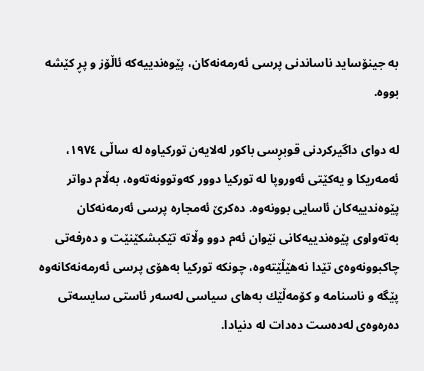به‌ جینۆساید ناساندنی پرسی ئه‌رمه‌نه‌كان، پێوه‌ندییه‌كه‌ ئاڵۆز و پڕ كێشه‌ بووه‌.

له‌ دوای داگیركردنی قوبڕسی باكور له‌لایه‌ن توركیاوه‌ له‌ ساڵی ١٩٧٤، ئه‌مه‌ریكا و یه‌كێتی ئه‌وروپا له‌ توركیا دوور كه‌وتوونه‌ته‌وه‌، به‌ڵام دواتر پێوه‌ندییه‌كان ئاسایی بوونه‌وه‌. ده‌كرێ ئه‌مجاره‌ پرسی ئه‌رمه‌نه‌كان به‌ته‌واوی پێوه‌ندییه‌كانی نێوان ئه‌م دوو وڵاته‌ تێكبشكێنێت و ده‌رفه‌تی چاكبوونه‌وه‌ی تێدا نه‌هێڵێته‌وه‌، چونكه‌ توركیا به‌هۆی پرسی ئه‌رمه‌نه‌كانه‌وه‌ پێگه‌ و ناسنامه‌ و كۆمه‌ڵێك به‌های سیاسی له‌سه‌ر ئاستی سایسه‌تی ده‌ره‌وه‌ی له‌ده‌ست ده‌دات له‌ دنیادا.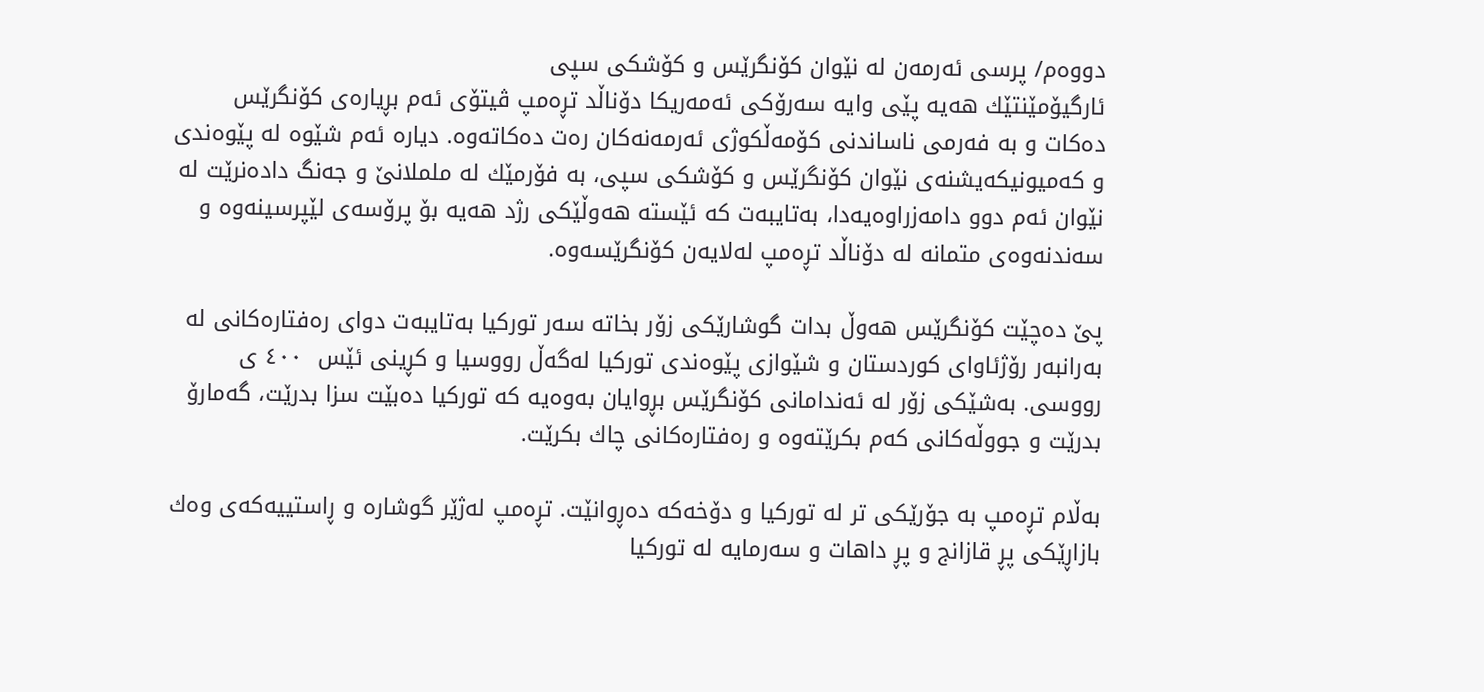دووه‌م/ پرسی ئه‌رمه‌ن له‌ نێوان كۆنگرێس و كۆشكی سپی
ئارگیۆمێنتێك هه‌یه‌ پێی وایه‌ سه‌رۆكی ئه‌مه‌ریكا دۆناڵد تڕه‌مپ ڤیتۆی ئه‌م بڕیاره‌ی كۆنگرێس ده‌كات و به‌ فه‌رمی ناساندنی كۆمه‌ڵكوژی ئه‌رمه‌نه‌كان ره‌ت ده‌كاته‌وه‌. دیاره‌ ئه‌م شێوه‌ له‌ پێوه‌ندی و كه‌میونیكه‌یشنه‌ی نێوان كۆنگرێس و كۆشكی سپی، به‌ فۆرمێك له‌ ململانێ و جه‌نگ داده‌نرێت له‌ نێوان ئه‌م دوو دامه‌زراوه‌یه‌دا، به‌تایبه‌ت كه‌ ئێسته‌ هه‌وڵێكی رژد هه‌یه‌ بۆ پرۆسه‌ی لێپرسینه‌وه‌ و سه‌ندنه‌وه‌ی متمانه‌ له‌ دۆناڵد تڕه‌مپ له‌لایه‌ن كۆنگرێسه‌وه‌.

پێ ده‌چێت كۆنگرێس هه‌وڵ بدات گوشارێكی زۆر بخاته‌ سه‌ر توركیا به‌تایبه‌ت دوای ره‌فتاره‌كانی له‌ به‌رانبه‌ر رۆژئاوای كوردستان و شێوازی پێوه‌ندی توركیا له‌گه‌ڵ رووسیا و كڕینی ئێس  ٤٠٠ ی رووسی. به‌شێكی زۆر له‌ ئه‌ندامانی كۆنگرێس بڕوایان به‌وه‌یه‌ كه‌ توركیا ده‌بێت سزا بدرێت، گه‌مارۆ بدرێت و جووڵه‌كانی كه‌م بكرێته‌وه‌ و ره‌فتاره‌كانی چاك بكرێت.

به‌ڵام تڕه‌مپ به‌ جۆرێكی تر له‌ توركیا و دۆخه‌كه‌ ده‌ڕوانێت. تڕه‌مپ له‌ژێر گوشاره‌ و ڕاستییه‌كه‌ی وه‌ك بازاڕێكی پڕ قازانج و پڕ داهات و سه‌رمایه‌ له‌ توركیا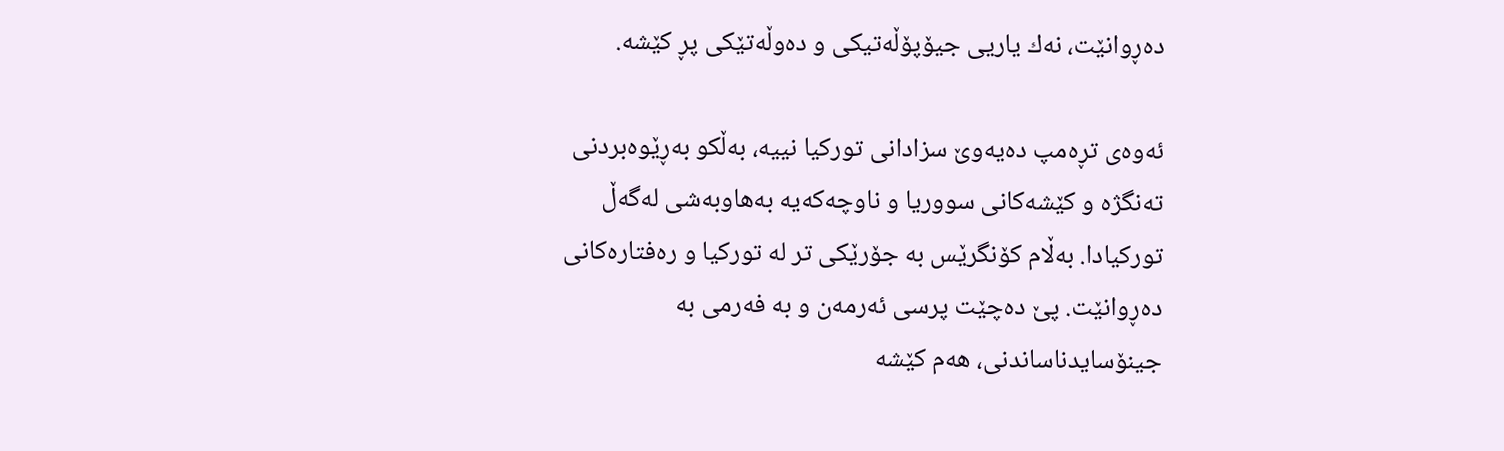ده‌ڕوانێت، نه‌ك یاریی جیۆپۆڵه‌تیكی و ده‌وڵه‌تێكی پڕ كێشه‌.

ئه‌وه‌ی تڕه‌مپ ده‌یه‌وێ سزادانی توركیا نییه‌، به‌ڵكو به‌ڕێوه‌بردنی ته‌نگژه‌ و كێشه‌كانی سووریا و ناوچه‌كه‌یه‌ به‌هاوبه‌شی له‌گه‌ڵ توركیادا. به‌ڵام كۆنگرێس به‌ جۆرێكی تر له‌ توركیا و ره‌فتاره‌كانی ده‌ڕوانێت. پێ ده‌چێت پرسی ئه‌رمه‌ن و به‌ فه‌رمی به‌ جینۆسایدناساندنی، هه‌م كێشه‌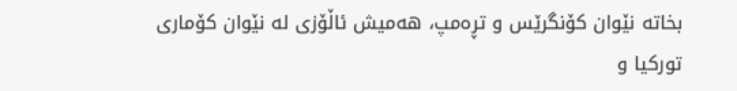بخاته‌ نێوان كۆنگرێس و تڕه‌مپ، هه‌میش ئاڵۆزی له‌ نێوان كۆماری توركیا و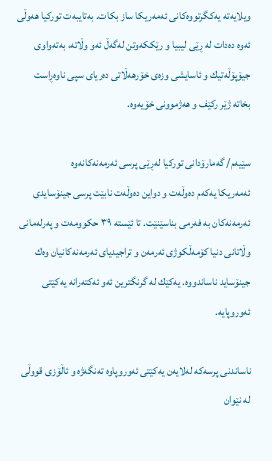ویلایه‌ته‌ یه‌كگرتووه‌كانی ئه‌مه‌ریكا ساز بكات. به‌تایبه‌ت توركیا هه‌وڵی ئه‌وه‌ ده‌دات له‌ ڕێی لیبیا و رێككه‌وتن له‌گه‌ڵ ئه‌و وڵاته‌، به‌ته‌واوی جیۆپۆڵه‌تیك و ئاسایشی وزه‌ی خۆرهه‌ڵاتی ده‌ریای سپی ناوه‌ڕاست بخاته‌ ژێر ركێف و هه‌ژموونی خۆیه‌وه‌.

سێیه‌م/ گه‌مارۆدانی توركیا له‌ڕێی پرسی ئه‌رمه‌نه‌كانه‌وه‌
ئه‌مه‌ریكا یه‌كه‌م ده‌وڵه‌ت و دواین ده‌وڵه‌ت نابێت پرسی جینۆسایدی ئه‌رمه‌نه‌كان به‌ فه‌رمی بناسێنێت. تا ئێسته‌ ٣٩ حكوومه‌ت و په‌رله‌مانی وڵاتانی دنیا كۆمه‌ڵكوژی ئه‌رمه‌ن و تراجیدیای ئه‌رمه‌نه‌كانیان وه‌ك جینۆساید ناساندووه‌. یه‌كێك له‌ گرنگترین ئه‌و ئه‌كته‌رانه‌ یه‌كێتی ئه‌وروپایه‌.

ناساندنی پرسه‌كه‌ له‌لایه‌ن یه‌كێتی ئه‌وروپاوه‌ ته‌نگه‌ژه‌ و ئاڵۆزی قووڵی له‌ نێوان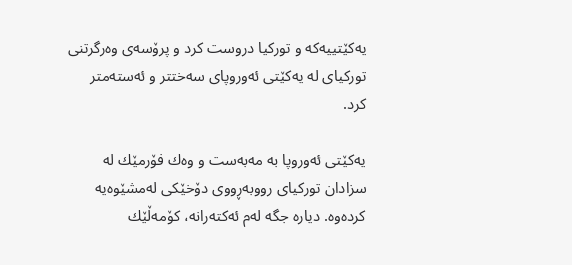یه‌كێتییه‌كه‌ و توركیا دروست كرد و پرۆسه‌ی وه‌رگرتنی توركیای له‌ یه‌كێتی ئه‌وروپای سه‌ختتر و ئه‌سته‌متر كرد.

یه‌كێتی ئه‌وروپا به‌ مه‌به‌ست و وه‌ك فۆرمێك له‌ سزادان توركیای رووبه‌ڕووی دۆخێكی له‌مشێوه‌یه‌ كرده‌وه‌. دیاره‌ جگه‌ له‌م ئه‌كته‌رانه‌، كۆمه‌ڵێك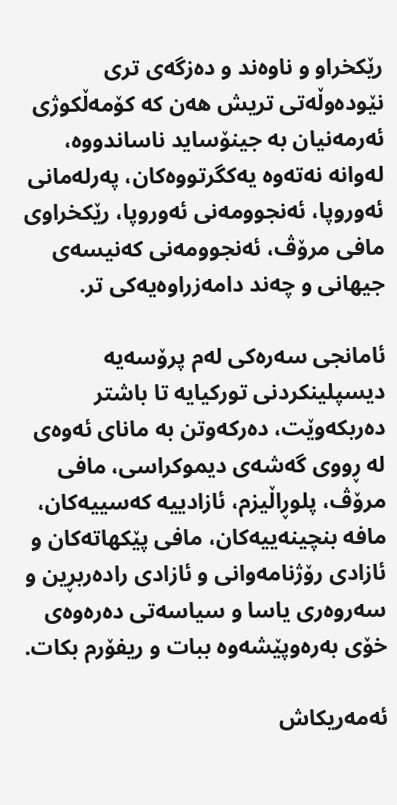رێكخراو و ناوه‌ند و ده‌زگه‌ی تری نێوده‌وڵه‌تی تریش هه‌ن كه‌ كۆمه‌ڵكوژی ئه‌رمه‌نیان به‌ جینۆساید ناساندووه‌، له‌وانه‌ نه‌ته‌وه‌ یه‌كگرتووه‌كان، په‌رله‌مانی ئه‌وروپا، ئه‌نجوومه‌نی ئه‌وروپا، رێكخراوی مافی مرۆڤ، ئه‌نجوومه‌نی كه‌نیسه‌ی جیهانی و چه‌ند دامه‌زراوه‌یه‌كی تر.

ئامانجی سه‌ره‌كی له‌م پرۆسه‌یه‌ دیسپلینكردنی توركیایه‌ تا باشتر ده‌ربكه‌وێت، ده‌ركه‌وتن به‌ مانای ئه‌وه‌ی له‌ ڕووی گه‌شه‌ی دیموكراسی، مافی مرۆڤ، پلوڕاڵیزم، ئازادییه‌ كه‌سییه‌كان، مافه‌ بنچینه‌ییه‌كان، مافی پێكهاته‌كان و ئازادی رۆژنامه‌وانی و ئازادی راده‌ربڕین و سه‌روه‌ری یاسا و سیاسه‌تی ده‌ره‌وه‌ی خۆی به‌ره‌وپێشه‌وه‌ ببات و ریفۆرم بكات.

ئه‌مه‌ریكاش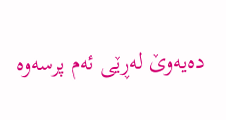ده‌یه‌وێ له‌ڕێی ئه‌م پرسه‌وه‌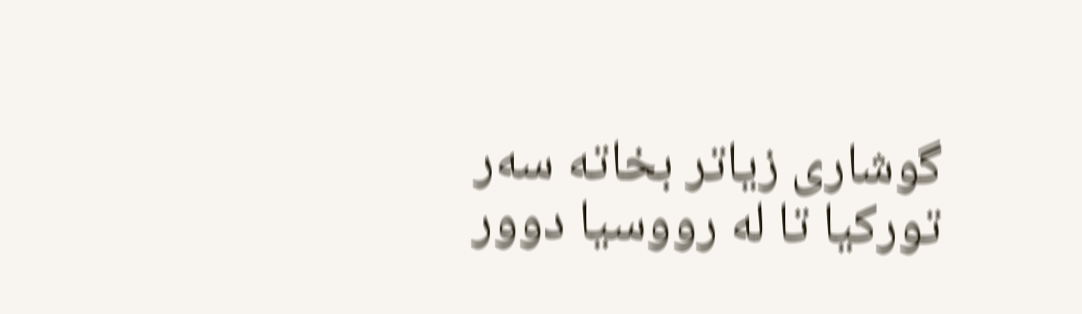گوشاری زیاتر بخاته‌ سه‌ر توركیا تا له‌ رووسیا دوور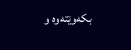بكه‌وێته‌وه‌ و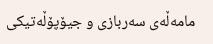مامه‌ڵه‌ی سه‌ربازی و جیۆپۆڵه‌تیكی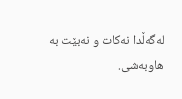له‌گه‌ڵدا نه‌كات و نه‌بێت به‌ هاوبه‌شی.